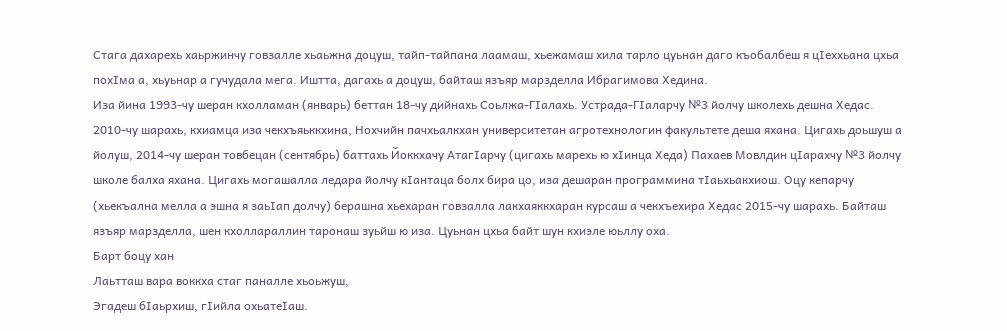Стага дахарехь хаьржинчу говзалле хьаьжна доцуш, тайп-тайпана лаамаш, хьежамаш хила тарло цуьнан даго къобалбеш я цIеххьана цхьа похIма а, хьуьнар а гучудала мега. Иштта, дагахь а доцуш, байташ язъяр марзделла Ибрагимова Хедина.
Иза йина 1993-чу шеран кхолламан (январь) беттан 18-чу дийнахь Соьлжа-ГIалахь. Устрада-ГIаларчу №3 йолчу школехь дешна Хедас. 2010-чу шарахь, кхиамца иза чекхъяьккхина, Нохчийн пачхьалкхан университетан агротехнологин факультете деша яхана. Цигахь доьшуш а йолуш, 2014-чу шеран товбецан (сентябрь) баттахь Йоккхачу АтагIарчу (цигахь марехь ю хIинца Хеда) Пахаев Мовлдин цIарахчу №3 йолчу школе балха яхана. Цигахь могашалла ледара йолчу кIантаца болх бира цо, иза дешаран программина тIаьхьакхиош. Оцу кепарчу (хьекъална мелла а эшна я заьIап долчу) берашна хьехаран говзалла лакхаяккхаран курсаш а чекхъехира Хедас 2015-чу шарахь. Байташ язъяр марзделла, шен кхоллараллин таронаш зуьйш ю иза. Цуьнан цхьа байт шун кхиэле юьллу оха.
Барт боцу хан
Лаьтташ вара воккха стаг паналле хьоьжуш,
Эгадеш бIаьрхиш, гIийла охьатеIаш.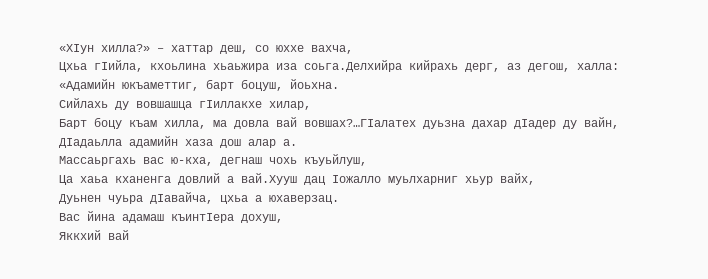«ХIун хилла?» – хаттар деш, со юххе вахча,
Цхьа гIийла, кхоьлина хьаьжира иза соьга.Делхийра кийрахь дерг, аз дегош, халла:
«Адамийн юкъаметтиг, барт боцуш, йоьхна.
Сийлахь ду вовшашца гIиллакхе хилар,
Барт боцу къам хилла, ма довла вай вовшах?…ГIалатех дуьзна дахар дIадер ду вайн,
ДIадаьлла адамийн хаза дош алар а.
Массаьргахь вас ю-кха, дегнаш чохь къуьйлуш,
Ца хаьа кханенга довлий а вай.Хууш дац Iожалло муьлхарниг хьур вайх,
Дуьнен чуьра дIавайча, цхьа а юхаверзац.
Вас йина адамаш къинтIера дохуш,
Яккхий вай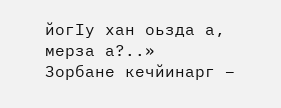йогIу хан оьзда а, мерза а?..»
Зорбане кечйинарг –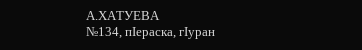А.ХАТУЕВА
№134, пIераска, гIуран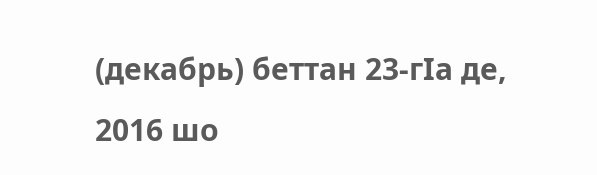(декабрь) беттан 23-гIа де, 2016 шо